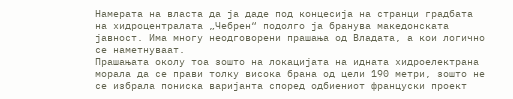Намерата на власта да ја даде под концесија на странци градбата на хидроцентралата „Чебрен“ подолго ја бранува македонската јавност. Има многу неодговорени прашања од Владата, а кои логично се наметнуваат.
Прашањата околу тоа зошто на локацијата на идната хидроелектрана морала да се прави толку висока брана од цели 190 метри, зошто не се избрала пониска варијанта според одбиениот француски проект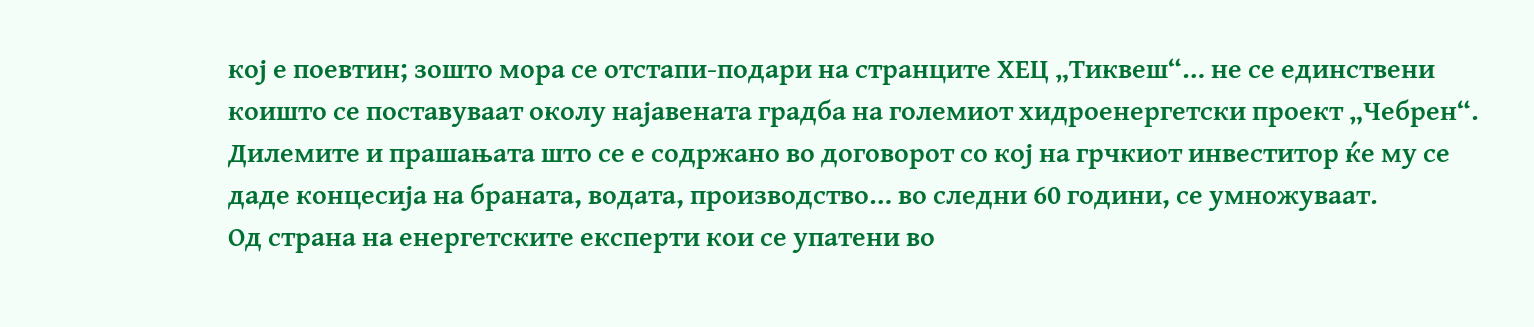кој е поевтин; зошто мора се отстапи-подари на странците ХЕЦ „Тиквеш“… не се единствени коишто се поставуваат околу најавената градба на големиот хидроенергетски проект „Чебрен“.
Дилемите и прашањата што се е содржано во договорот со кој на грчкиот инвеститор ќе му се даде концесија на браната, водата, производство… во следни 60 години, се умножуваат.
Од страна на енергетските експерти кои се упатени во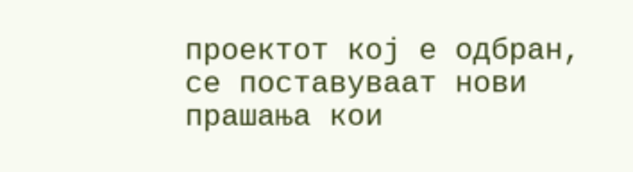проектот кој е одбран, се поставуваат нови прашања кои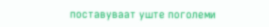поставуваат уште поголеми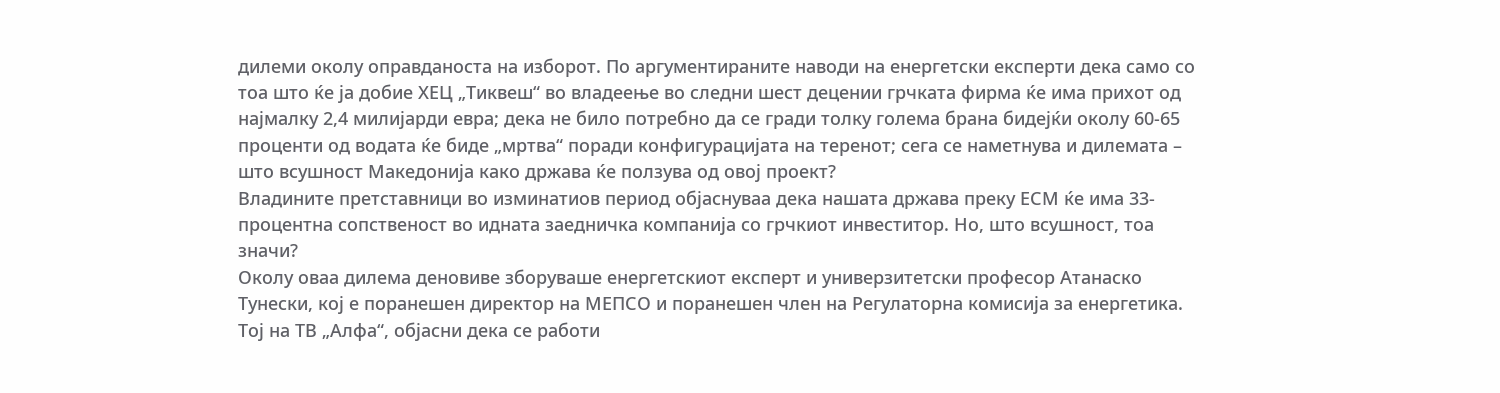дилеми околу оправданоста на изборот. По аргументираните наводи на енергетски експерти дека само со тоа што ќе ја добие ХЕЦ „Тиквеш“ во владеење во следни шест децении грчката фирма ќе има прихот од најмалку 2,4 милијарди евра; дека не било потребно да се гради толку голема брана бидејќи околу 60-65 проценти од водата ќе биде „мртва“ поради конфигурацијата на теренот; сега се наметнува и дилемата – што всушност Македонија како држава ќе ползува од овој проект?
Владините претставници во изминатиов период објаснуваа дека нашата држава преку ЕСМ ќе има 33-процентна сопственост во идната заедничка компанија со грчкиот инвеститор. Но, што всушност, тоа значи?
Околу оваа дилема деновиве зборуваше енергетскиот експерт и универзитетски професор Атанаско Тунески, кој е поранешен директор на МЕПСО и поранешен член на Регулаторна комисија за енергетика. Тој на ТВ „Алфа“, објасни дека се работи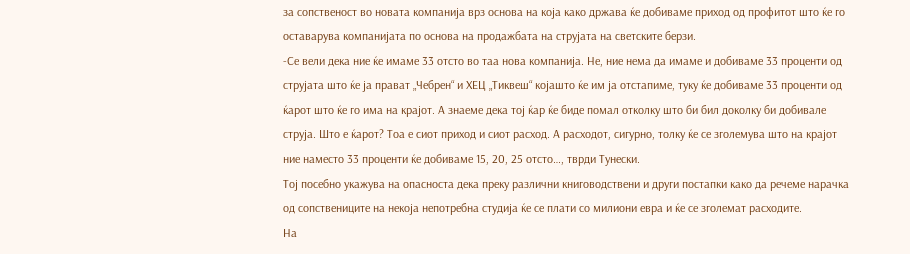за сопственост во новата компанија врз основа на која како држава ќе добиваме приход од профитот што ќе го оставарува компанијата по основа на продажбата на струјата на светските берзи.
-Се вели дека ние ќе имаме 33 отсто во таа нова компанија. Не, ние нема да имаме и добиваме 33 проценти од струјата што ќе ја прават „Чебрен“ и ХЕЦ „Тиквеш“ којашто ќе им ја отстапиме, туку ќе добиваме 33 проценти од ќарот што ќе го има на крајот. А знаеме дека тој ќар ќе биде помал отколку што би бил доколку би добивале струја. Што е ќарот? Тоа е сиот приход и сиот расход. А расходот, сигурно, толку ќе се зголемува што на крајот ние наместо 33 проценти ќе добиваме 15, 20, 25 отсто…, тврди Тунески.
Тој посебно укажува на опасноста дека преку различни книговодствени и други постапки како да речеме нарачка од сопствениците на некоја непотребна студија ќе се плати со милиони евра и ќе се зголемат расходите.
На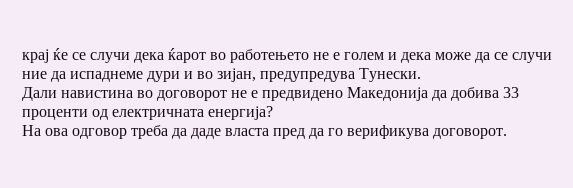крај ќе се случи дека ќарот во работењето не е голем и дека може да се случи ние да испаднеме дури и во зијан, предупредува Тунески.
Дали навистина во договорот не е предвидено Македонија да добива 33 проценти од електричната енергија?
На ова одговор треба да даде власта пред да го верификува договорот.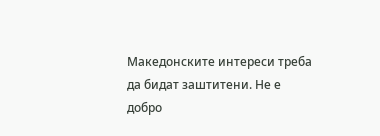Македонските интереси треба да бидат заштитени. Не е добро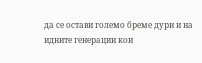да се остави големо бреме дури и на идните генерации кои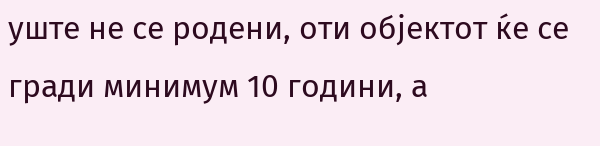уште не се родени, оти објектот ќе се гради минимум 10 години, а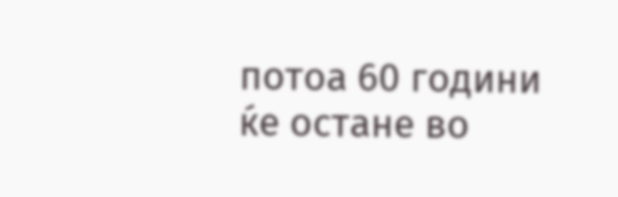потоа 60 години ќе остане во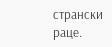странски раце.